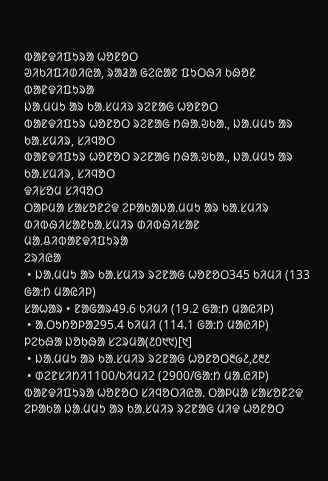ᱵᱟᱱᱫᱤᱯᱩᱨᱟ ᱦᱚᱱᱚᱛ
ᱣᱤᱠᱤᱯᱤᱰᱤᱭᱟ, ᱨᱟᱲᱟ ᱜᱮᱭᱟᱱ ᱯᱩᱛᱷᱤ ᱠᱷᱚᱱ
ᱵᱟᱱᱫᱤᱯᱩᱨᱟ
ᱡᱟᱹᱢᱢᱩ ᱟᱨ ᱠᱟᱹᱥᱢᱤᱨ ᱨᱮᱱᱟᱜ ᱦᱚᱱᱚᱛ
ᱵᱟᱱᱫᱤᱯᱩᱨ ᱦᱚᱱᱚᱛ ᱨᱮᱱᱟᱜ ᱴᱷᱟᱹᱶᱠᱟᱹ, ᱡᱟᱹᱢᱢᱩ ᱟᱨ ᱠᱟᱹᱥᱢᱤᱨ, ᱥᱤᱧᱚᱛ
ᱵᱟᱱᱫᱤᱯᱩᱨ ᱦᱚᱱᱚᱛ ᱨᱮᱱᱟᱜ ᱴᱷᱟᱹᱶᱠᱟᱹ, ᱡᱟᱹᱢᱢᱩ ᱟᱨ ᱠᱟᱹᱥᱢᱤᱨ, ᱥᱤᱧᱚᱛ
ᱫᱤᱥᱚᱢ ᱥᱤᱧᱚᱛ
ᱛᱟᱞᱢᱟ ᱥᱟᱥᱚᱱᱮᱫ ᱮᱞᱟᱠᱟᱡᱟᱹᱢᱢᱩ ᱟᱨ ᱠᱟᱹᱥᱢᱤᱨ
ᱰᱤᱵᱷᱤᱥᱟᱱᱠᱟᱹᱥᱢᱤᱨ ᱰᱤᱵᱷᱤᱥᱟᱱ
ᱢᱟᱹᱪᱤᱵᱟᱱᱫᱤᱯᱩᱨᱟ
ᱮᱨᱤᱭᱟ
 • ᱡᱟᱹᱢᱢᱩ ᱟᱨ ᱠᱟᱹᱥᱢᱤᱨ ᱨᱮᱱᱟᱜ ᱦᱚᱱᱚᱛ345 ᱠᱤᱢᱤ (133 ᱜᱟᱺᱴ ᱢᱟᱭᱤᱞ)
ᱥᱟᱦᱟᱨ • ᱱᱟᱜᱟᱨ49.6 ᱠᱤᱢᱤ (19.2 ᱜᱟᱺᱴ ᱢᱟᱭᱤᱞ)
 • ᱟᱹᱛᱩᱴᱚᱞᱟ295.4 ᱠᱤᱢᱤ (114.1 ᱜᱟᱺᱴ ᱢᱟᱭᱤᱞ)
ᱞᱮᱠᱷᱟ ᱡᱚᱠᱷᱟ ᱥᱮᱨᱢᱟ(᱒᱐᱑᱑)[᱑]
 • ᱡᱟᱹᱢᱢᱩ ᱟᱨ ᱠᱟᱹᱥᱢᱤᱨ ᱨᱮᱱᱟᱜ ᱦᱚᱱᱚᱛ᱓᱙᱒,᱒᱓᱒
 • ᱰᱮᱱᱥᱤᱴᱤ1100/ᱠᱤᱢᱤ2 (2900/ᱜᱟᱺᱴ ᱢᱟᱹᱭᱤᱞ)
ᱵᱟᱱᱫᱤᱯᱩᱨᱟ ᱦᱚᱱᱚᱛ ᱥᱤᱧᱚᱛᱤᱭᱟᱹ ᱛᱟᱞᱢᱟ ᱥᱟᱥᱚᱱᱮᱫ ᱮᱞᱟᱠᱟ ᱡᱟᱹᱢᱢᱩ ᱟᱨ ᱠᱟᱹᱥᱢᱤᱨ ᱨᱮᱱᱟᱜ ᱢᱤᱫ ᱦᱚᱱᱚᱛ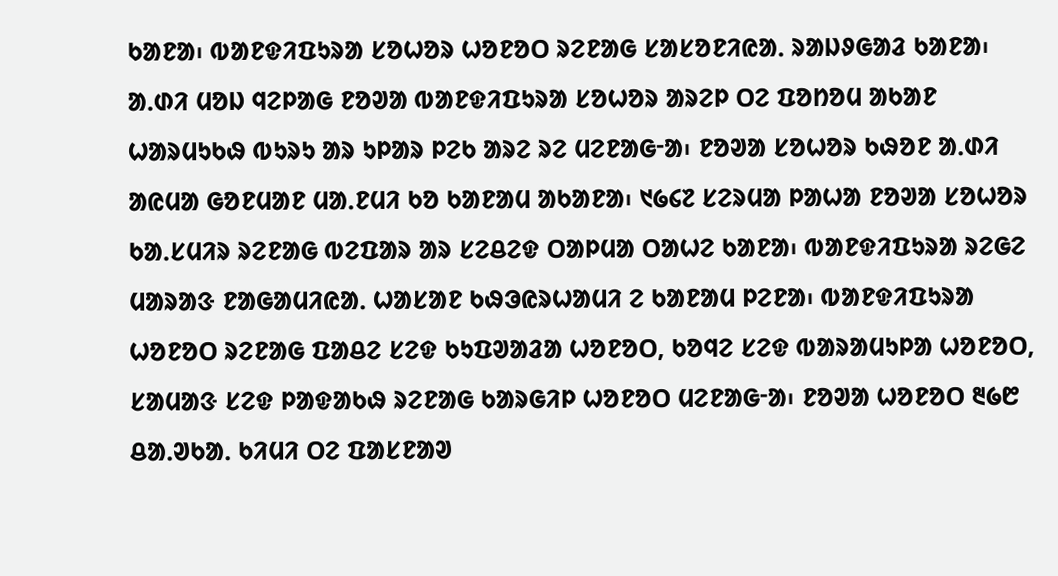ᱠᱟᱱᱟ᱾ ᱵᱟᱱᱫᱤᱯᱩᱨᱟ ᱥᱚᱦᱚᱨ ᱦᱚᱱᱚᱛ ᱨᱮᱱᱟᱜ ᱥᱟᱥᱚᱱᱤᱭᱟᱹ ᱨᱟᱡᱽᱜᱟᱲ ᱠᱟᱱᱟ᱾ ᱟᱹᱰᱤ ᱢᱚᱡ ᱧᱮᱞᱟᱜ ᱱᱚᱣᱟ ᱵᱟᱱᱫᱤᱯᱩᱨᱟ ᱥᱚᱦᱚᱨ ᱟᱨᱮᱞ ᱛᱮ ᱯᱚᱴᱚᱢ ᱟᱠᱟᱱ ᱦᱟᱨᱢᱩᱠᱷ ᱵᱩᱨᱩ ᱟᱨ ᱩᱞᱟᱨ ᱞᱮᱠ ᱟᱨᱮ ᱨᱮ ᱢᱮᱱᱟᱜᱼᱟ᱾ ᱱᱚᱣᱟ ᱥᱚᱦᱚᱨ ᱠᱷᱚᱱ ᱟᱹᱰᱤ ᱟᱭᱢᱟ ᱜᱚᱱᱢᱟᱱ ᱢᱟᱹᱱᱢᱤ ᱠᱚ ᱠᱟᱱᱟᱢ ᱟᱠᱟᱱᱟ᱾ ᱑᱙᱔᱗ ᱥᱮᱨᱢᱟ ᱞᱟᱦᱟ ᱱᱚᱣᱟ ᱥᱚᱦᱚᱨ ᱠᱟᱹᱥᱢᱤᱨ ᱨᱮᱱᱟᱜ ᱵᱮᱯᱟᱨ ᱟᱨ ᱥᱮᱪᱮᱫ ᱛᱟᱞᱢᱟ ᱛᱟᱦᱮ ᱠᱟᱱᱟ᱾ ᱵᱟᱱᱫᱤᱯᱩᱨᱟ ᱨᱮᱜᱮ ᱢᱟᱨᱟᱝ ᱱᱟᱜᱟᱢᱤᱭᱟᱹ ᱦᱟᱥᱟᱱ ᱠᱷᱳᱭᱨᱦᱟᱢᱤ ᱮ ᱠᱟᱱᱟᱢ ᱞᱮᱱᱟ᱾ ᱵᱟᱱᱫᱤᱯᱩᱨᱟ ᱦᱚᱱᱚᱛ ᱨᱮᱱᱟᱜ ᱯᱟᱪᱮ ᱥᱮᱫ ᱠᱩᱯᱣᱟᱲᱟ ᱦᱚᱱᱚᱛ, ᱠᱚᱧᱮ ᱥᱮᱫ ᱵᱟᱨᱟᱢᱩᱞᱟ ᱦᱚᱱᱚᱛ, ᱥᱟᱢᱟᱝ ᱥᱮᱫ ᱞᱟᱫᱟᱠᱷ ᱨᱮᱱᱟᱜ ᱠᱟᱨᱜᱤᱞ ᱦᱚᱱᱚᱛ ᱢᱮᱱᱟᱜᱼᱟ᱾ ᱱᱚᱣᱟ ᱦᱚᱱᱚᱛ ᱓᱙᱘ ᱪᱟᱹᱣᱠᱟᱹ ᱠᱤᱢᱤ ᱛᱮ ᱯᱟᱥᱱᱟᱣ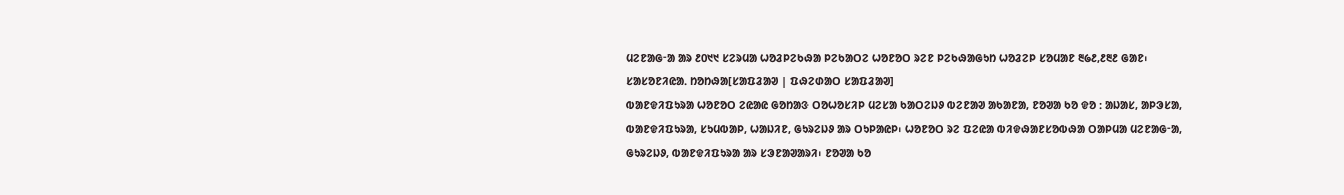ᱢᱮᱱᱟᱜᱼᱟ ᱟᱨ ᱒᱐᱑᱑ ᱥᱮᱨᱢᱟ ᱦᱚᱲᱞᱮᱠᱷᱟ ᱞᱮᱠᱟᱛᱮ ᱦᱚᱱᱚᱛ ᱨᱮᱱ ᱞᱮᱠᱷᱟᱜᱩᱴ ᱦᱚᱲᱮᱞ ᱥᱚᱢᱟᱱ ᱓᱙᱒,᱒᱓᱒ ᱜᱟᱱ᱾
ᱥᱟᱥᱚᱱᱤᱭᱟᱹ ᱴᱚᱴᱷᱟ[ᱥᱟᱯᱲᱟᱣ | ᱯᱷᱮᱰᱟᱛ ᱥᱟᱯᱲᱟᱣ]
ᱵᱟᱱᱫᱤᱯᱩᱨᱟ ᱦᱚᱱᱚᱛ ᱮᱭᱟᱭ ᱜᱚᱴᱟᱝ ᱛᱚᱦᱚᱥᱤᱞ ᱢᱮᱥᱟ ᱠᱟᱛᱮᱡᱽ ᱵᱮᱱᱟᱣ ᱟᱠᱟᱱᱟ, ᱱᱚᱣᱟ ᱠᱚ ᱫᱚ ᱺ ᱟᱡᱟᱥ, ᱟᱞᱳᱥᱟ, ᱵᱟᱱᱫᱤᱯᱩᱨᱟ, ᱥᱩᱢᱵᱟᱞ, ᱦᱟᱡᱤᱱ, ᱜᱩᱨᱮᱡᱽ ᱟᱨ ᱛᱩᱞᱟᱭᱞ᱾ ᱦᱚᱱᱚᱛ ᱨᱮ ᱯᱮᱭᱟ ᱵᱤᱫᱷᱟᱱᱥᱚᱵᱷᱟ ᱛᱟᱞᱢᱟ ᱢᱮᱱᱟᱜᱼᱟ, ᱜᱩᱨᱮᱡᱽ, ᱵᱟᱱᱫᱤᱯᱩᱨᱟ ᱟᱨ ᱥᱳᱱᱟᱣᱟᱨᱤ᱾ ᱱᱚᱣᱟ ᱠᱚ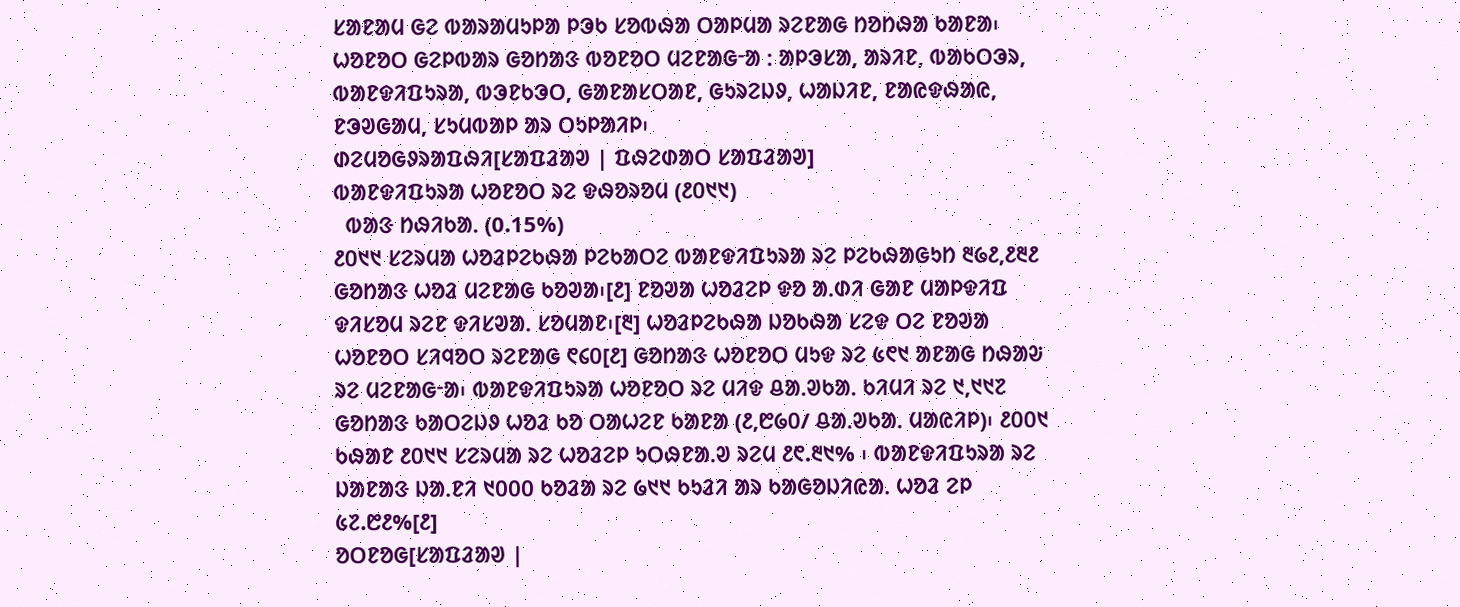ᱥᱟᱱᱟᱢ ᱜᱮ ᱵᱟᱨᱟᱢᱩᱞᱟ ᱞᱳᱠ ᱥᱚᱵᱷᱟ ᱛᱟᱞᱢᱟ ᱨᱮᱱᱟᱜ ᱴᱚᱴᱷᱟ ᱠᱟᱱᱟ᱾ ᱦᱚᱱᱚᱛ ᱜᱮᱞᱵᱟᱨ ᱜᱚᱴᱟᱝ ᱵᱚᱱᱚᱛ ᱢᱮᱱᱟᱜᱼᱟ ᱺ ᱟᱞᱳᱥᱟ, ᱟᱨᱤᱱ, ᱵᱟᱠᱛᱳᱨ, ᱵᱟᱱᱫᱤᱯᱩᱨᱟ, ᱵᱳᱱᱠᱳᱛ, ᱜᱟᱱᱟᱥᱛᱟᱱ, ᱜᱩᱨᱮᱡᱽ, ᱦᱟᱡᱤᱱ, ᱱᱟᱭᱫᱷᱟᱭ, ᱱᱳᱣᱜᱟᱢ, ᱥᱩᱢᱵᱟᱞ ᱟᱨ ᱛᱩᱞᱟᱤᱞ᱾
ᱰᱮᱢᱚᱜᱽᱨᱟᱯᱷᱤ[ᱥᱟᱯᱲᱟᱣ | ᱯᱷᱮᱰᱟᱛ ᱥᱟᱯᱲᱟᱣ]
ᱵᱟᱱᱫᱤᱯᱩᱨᱟ ᱦᱚᱱᱚᱛ ᱨᱮ ᱫᱷᱚᱨᱚᱢ (᱒᱐᱑᱑)
  ᱵᱟᱝ ᱴᱷᱤᱠᱟᱹ (0.15%)
᱒᱐᱑᱑ ᱥᱮᱨᱢᱟ ᱦᱚᱲᱞᱮᱠᱷᱟ ᱞᱮᱠᱟᱛᱮ ᱵᱟᱱᱫᱤᱯᱩᱨᱟ ᱨᱮ ᱞᱮᱠᱷᱟᱜᱩᱴ ᱓᱙᱒,᱒᱓᱒ ᱜᱚᱴᱟᱝ ᱦᱚᱲ ᱢᱮᱱᱟᱜ ᱠᱚᱣᱟ᱾[᱒] ᱱᱚᱣᱟ ᱦᱚᱲᱮᱞ ᱫᱚ ᱟᱹᱰᱤ ᱜᱟᱱ ᱢᱟᱞᱫᱤᱯ ᱫᱤᱥᱚᱢ ᱨᱮᱱ ᱫᱤᱥᱣᱟᱹ ᱥᱚᱢᱟᱱ᱾[᱓] ᱦᱚᱲᱞᱮᱠᱷᱟ ᱡᱚᱠᱷᱟ ᱥᱮᱫ ᱛᱮ ᱱᱚᱣᱟ ᱦᱚᱱᱚᱛ ᱥᱤᱧᱚᱛ ᱨᱮᱱᱟᱜ ᱖᱔᱐[᱒] ᱜᱚᱴᱟᱝ ᱦᱚᱱᱚᱛ ᱢᱩᱫ ᱨᱮ ᱕᱖᱑ ᱟᱱᱟᱜ ᱴᱷᱟᱶ ᱨᱮ ᱢᱮᱱᱟᱜᱼᱟ᱾ ᱵᱟᱱᱫᱤᱯᱩᱨᱟ ᱦᱚᱱᱚᱛ ᱨᱮ ᱢᱤᱫ ᱪᱟᱹᱣᱠᱟᱹ ᱠᱤᱢᱤ ᱨᱮ ᱑,᱑᱑᱗ ᱜᱚᱴᱟᱝ ᱠᱟᱛᱮᱡᱽ ᱦᱚᱲ ᱠᱚ ᱛᱟᱦᱮᱱ ᱠᱟᱱᱟ (᱒,᱘᱙᱐/ ᱪᱟᱹᱣᱠᱟᱹ ᱢᱟᱭᱤᱞ)᱾ ᱒᱐᱐᱑ ᱠᱷᱟᱱ ᱒᱐᱑᱑ ᱥᱮᱨᱢᱟ ᱨᱮ ᱦᱚᱲᱮᱞ ᱩᱛᱷᱱᱟᱹᱣ ᱨᱮᱢ ᱒᱖.᱓᱑% ᱾ ᱵᱟᱱᱫᱤᱯᱩᱨᱟ ᱨᱮ ᱡᱟᱱᱟᱝ ᱡᱟᱹᱱᱤ ᱑᱐᱐᱐ ᱠᱚᱲᱟ ᱨᱮ ᱙᱑᱑ ᱠᱩᱲᱤ ᱟᱨ ᱠᱟᱜᱚᱡᱤᱭᱟᱹ ᱦᱚᱲ ᱮᱞ ᱕᱗.᱘᱒%[᱒]
ᱚᱛᱱᱚᱜ[ᱥᱟᱯᱲᱟᱣ |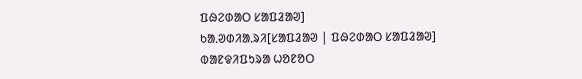ᱯᱷᱮᱰᱟᱛ ᱥᱟᱯᱲᱟᱣ]
ᱠᱟᱹᱣᱰᱤᱟᱹᱨᱤ[ᱥᱟᱯᱲᱟᱣ | ᱯᱷᱮᱰᱟᱛ ᱥᱟᱯᱲᱟᱣ]
ᱵᱟᱱᱫᱤᱯᱩᱨᱟ ᱦᱚᱱᱚᱛ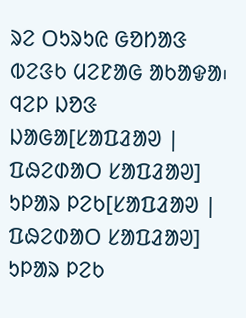ᱨᱮ ᱛᱩᱨᱩᱭ ᱜᱚᱴᱟᱝ ᱵᱮᱝᱠ ᱢᱮᱱᱟᱜ ᱟᱠᱟᱫᱟ᱾
ᱧᱮᱞ ᱡᱚᱝ ᱡᱟᱜᱟ[ᱥᱟᱯᱲᱟᱣ | ᱯᱷᱮᱰᱟᱛ ᱥᱟᱯᱲᱟᱣ]
ᱩᱞᱟᱨ ᱞᱮᱠ[ᱥᱟᱯᱲᱟᱣ | ᱯᱷᱮᱰᱟᱛ ᱥᱟᱯᱲᱟᱣ]
ᱩᱞᱟᱨ ᱞᱮᱠ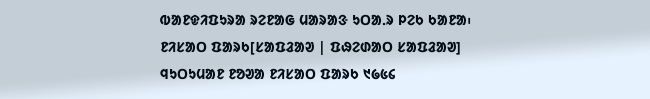ᱵᱟᱱᱫᱤᱯᱩᱨᱟ ᱨᱮᱱᱟᱜ ᱢᱟᱨᱟᱝ ᱩᱛᱟᱹᱨ ᱞᱮᱠ ᱠᱟᱱᱟ᱾
ᱱᱤᱥᱟᱛ ᱯᱟᱨᱠ[ᱥᱟᱯᱲᱟᱣ | ᱯᱷᱮᱰᱟᱛ ᱥᱟᱯᱲᱟᱣ]
ᱧᱩᱛᱩᱢᱟᱱ ᱱᱚᱣᱟ ᱱᱤᱥᱟᱛ ᱯᱟᱨᱠ ᱑᱙᱕᱔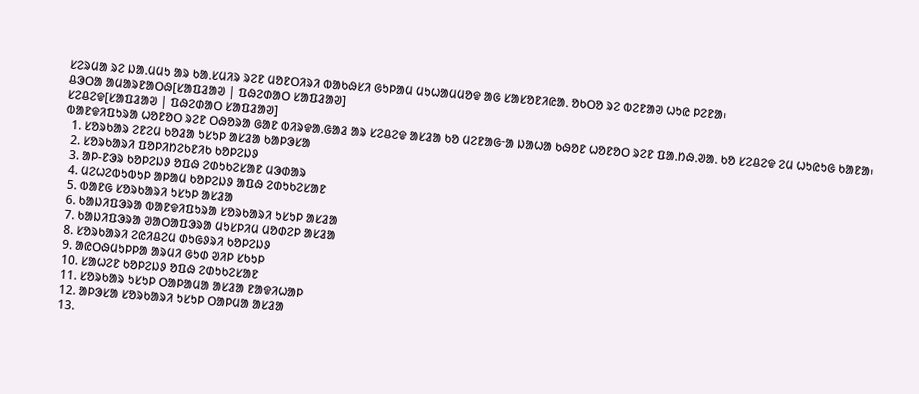ᱥᱮᱨᱢᱟ ᱨᱮ ᱡᱟᱹᱢᱢᱩ ᱟᱨ ᱠᱟᱹᱥᱢᱤᱨ ᱨᱮᱱ ᱢᱚᱱᱛᱤᱨᱤ ᱵᱟᱠᱷᱥᱤ ᱜᱩᱞᱟᱢ ᱢᱩᱦᱟᱢᱢᱚᱫ ᱟᱜ ᱥᱟᱥᱚᱱᱤᱭᱟᱹ ᱚᱠᱛᱚ ᱨᱮ ᱵᱮᱱᱟᱣ ᱦᱩᱭ ᱞᱮᱱᱟ᱾
ᱪᱳᱛᱟ ᱟᱢᱟᱨᱱᱟᱛᱷ[ᱥᱟᱯᱲᱟᱣ | ᱯᱷᱮᱰᱟᱛ ᱥᱟᱯᱲᱟᱣ]
ᱥᱮᱪᱮᱫ[ᱥᱟᱯᱲᱟᱣ | ᱯᱷᱮᱰᱟᱛ ᱥᱟᱯᱲᱟᱣ]
ᱵᱟᱱᱫᱤᱯᱩᱨᱟ ᱦᱚᱱᱚᱛ ᱨᱮᱱ ᱛᱷᱚᱨᱟ ᱜᱟᱱ ᱵᱤᱨᱫᱟᱹᱜᱟᱲ ᱟᱨ ᱥᱮᱪᱮᱫ ᱟᱥᱲᱟ ᱠᱚ ᱢᱮᱱᱟᱜᱼᱟ ᱡᱟᱦᱟ ᱠᱷᱚᱱ ᱦᱚᱱᱚᱛ ᱨᱮᱱ ᱯᱟᱹᱴᱷᱹᱣᱟᱹ ᱠᱚ ᱥᱮᱪᱮᱫ ᱮᱢ ᱦᱩᱭᱩᱜ ᱠᱟᱱᱟ᱾
  1. ᱥᱚᱨᱠᱟᱨ ᱮᱱᱮᱢ ᱠᱚᱲᱟ ᱩᱥᱩᱞ ᱟᱥᱲᱟ ᱠᱟᱞᱳᱥᱟ
  2. ᱥᱚᱨᱠᱟᱨᱤ ᱯᱚᱞᱤᱴᱮᱠᱱᱤᱠ ᱠᱚᱞᱮᱡᱽ
  3. ᱟᱞ-ᱱᱳᱨ ᱠᱚᱞᱮᱡᱽ ᱚᱯᱷ ᱮᱰᱩᱠᱮᱥᱟᱱ ᱢᱳᱰᱟᱨ
  4. ᱢᱮᱦᱮᱵᱩᱵᱩᱞ ᱟᱞᱟᱢ ᱠᱚᱞᱮᱡᱽ ᱟᱯᱷ ᱮᱰᱩᱠᱮᱥᱟᱱ
  5. ᱵᱟᱱᱜ ᱥᱚᱨᱠᱟᱨᱤ ᱩᱥᱩᱞ ᱟᱥᱲᱟ
  6. ᱠᱟᱡᱤᱯᱳᱨᱟ ᱵᱟᱱᱫᱤᱯᱩᱨᱟ ᱥᱚᱨᱠᱟᱨᱤ ᱩᱥᱩᱞ ᱟᱥᱲᱟ
  7. ᱠᱟᱡᱤᱯᱳᱨᱟ ᱣᱟᱛᱟᱯᱳᱨᱟ ᱢᱩᱥᱞᱤᱢ ᱢᱚᱰᱮᱞ ᱟᱥᱲᱟ
  8. ᱥᱚᱨᱠᱟᱨᱤ ᱮᱭᱤᱪᱮᱢ ᱰᱩᱜᱽᱨᱤ ᱠᱚᱞᱮᱡᱽ
  9. ᱟᱭᱛᱷᱢᱩᱞᱞᱟ ᱟᱨᱢᱤ ᱜᱩᱰ ᱣᱤᱞ ᱥᱠᱩᱞ
  10. ᱥᱟᱦᱮᱱ ᱠᱚᱞᱮᱡᱽ ᱚᱯᱷ ᱮᱰᱩᱠᱮᱥᱟᱱ
  11. ᱥᱚᱨᱠᱟᱨ ᱩᱥᱩᱞ ᱛᱟᱞᱟᱢᱟ ᱟᱥᱲᱟ ᱱᱟᱫᱤᱦᱟᱞ
  12. ᱟᱞᱳᱥᱟ ᱥᱚᱨᱠᱟᱨᱤ ᱩᱥᱩᱞ ᱛᱟᱞᱢᱟ ᱟᱥᱲᱟ
  13.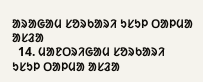ᱟᱨᱟᱜᱟᱢ ᱥᱚᱨᱠᱟᱨᱤ ᱩᱥᱩᱞ ᱛᱟᱞᱢᱟ ᱟᱥᱲᱟ
  14. ᱢᱟᱱᱛᱨᱤᱜᱟᱢ ᱥᱚᱨᱠᱟᱨᱤ ᱩᱥᱩᱞ ᱛᱟᱞᱢᱟ ᱟᱥᱲᱟ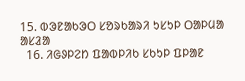15. ᱵᱳᱱᱟᱠᱳᱛ ᱥᱚᱨᱠᱟᱨᱤ ᱩᱥᱩᱞ ᱛᱟᱞᱢᱟ ᱟᱥᱲᱟ
  16. ᱤᱜᱽᱞᱮᱴ ᱯᱟᱵᱞᱤᱠ ᱥᱠᱩᱞ ᱯᱞᱟᱱ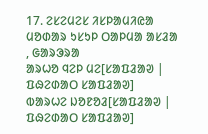17. ᱮᱥᱮᱢᱮᱥ ᱤᱥᱞᱟᱢᱤᱭᱟ ᱢᱚᱰᱟᱨ ᱩᱥᱩᱞ ᱛᱟᱞᱢᱟ ᱟᱥᱲᱟ , ᱜᱟᱨᱳᱨᱟ
ᱟᱨᱦᱚ ᱧᱮᱞ ᱢᱮ[ᱥᱟᱯᱲᱟᱣ | ᱯᱷᱮᱰᱟᱛ ᱥᱟᱯᱲᱟᱣ]
ᱵᱟᱨᱦᱮ ᱡᱚᱱᱚᱲ[ᱥᱟᱯᱲᱟᱣ | ᱯᱷᱮᱰᱟᱛ ᱥᱟᱯᱲᱟᱣ]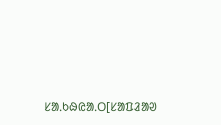ᱥᱟᱹᱠᱷᱭᱟᱹᱛ[ᱥᱟᱯᱲᱟᱣ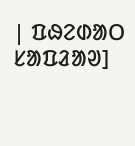| ᱯᱷᱮᱰᱟᱛ ᱥᱟᱯᱲᱟᱣ]